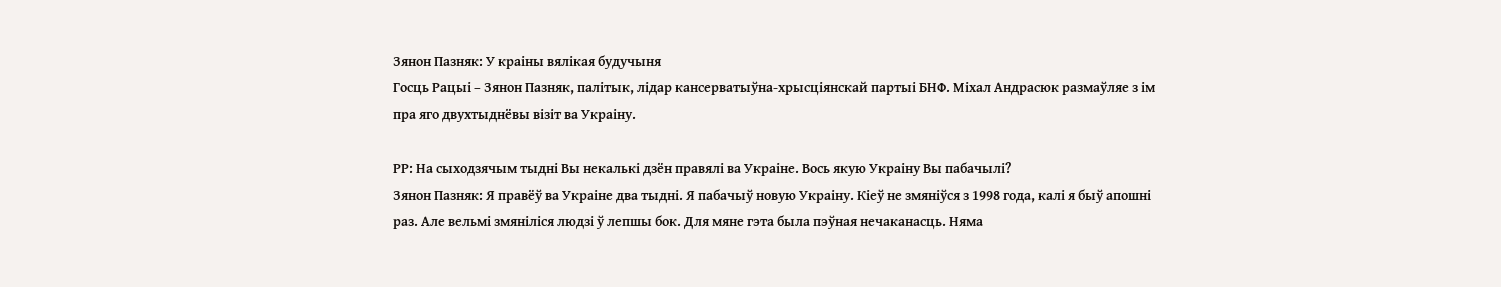Зянон Пазняк: У краіны вялікая будучыня
Госць Рацыі – Зянон Пазняк, палітык, лідар канcерватыўна-хрысціянскай партыі БНФ. Міхал Андрасюк размаўляе з ім пра яго двухтыднёвы візіт ва Украіну.

РР: На сыходзячым тыдні Вы некалькі дзён правялі ва Украіне. Вось якую Украіну Вы пабачылі?
Зянон Пазняк: Я правёў ва Украіне два тыдні. Я пабачыў новую Украіну. Кіеў не змяніўся з 1998 года, калі я быў апошні раз. Але вельмі змяніліся людзі ў лепшы бок. Для мяне гэта была пэўная нечаканасць. Няма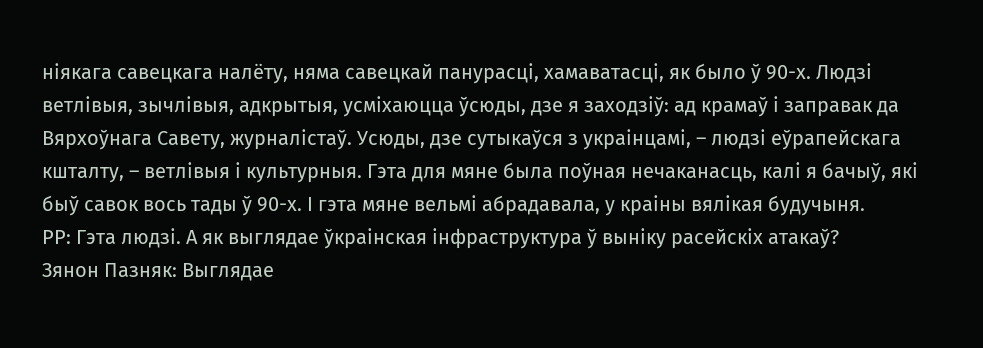ніякага савецкага налёту, няма савецкай панурасці, хамаватасці, як было ў 90-х. Людзі ветлівыя, зычлівыя, адкрытыя, усміхаюцца ўсюды, дзе я заходзіў: ад крамаў і заправак да Вярхоўнага Савету, журналістаў. Усюды, дзе сутыкаўся з украінцамі, – людзі еўрапейскага кшталту, – ветлівыя і культурныя. Гэта для мяне была поўная нечаканасць, калі я бачыў, які быў савок вось тады ў 90-х. І гэта мяне вельмі абрадавала, у краіны вялікая будучыня.
РР: Гэта людзі. А як выглядае ўкраінская інфраструктура ў выніку расейскіх атакаў?
Зянон Пазняк: Выглядае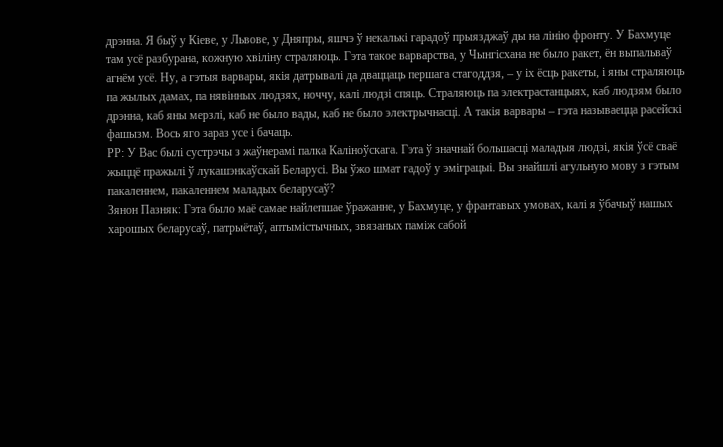дрэнна. Я быў у Кіеве, у Львове, у Дняпры, яшчэ ў некалькі гарадоў прыязджаў ды на лінію фронту. У Бахмуце там усё разбурана, кожную хвіліну страляюць. Гэта такое варварства, у Чынгісхана не было ракет, ён выпальваў агнём усё. Ну, а гэтыя варвары, якія датрывалі да дваццаць першага стагоддзя, – у іх ёсць ракеты, і яны страляюць па жылых дамах, па нявінных людзях, ноччу, калі людзі спяць. Страляюць па электрастанцыях, каб людзям было дрэнна, каб яны мерзлі, каб не было вады, каб не было электрычнасці. А такія варвары – гэта называецца расейскі фашызм. Вось яго зараз усе і бачаць.
РР: У Вас былі сустрэчы з жаўнерамі палка Каліноўскага. Гэта ў значнай большасці маладыя людзі, якія ўсё сваё жыццё пражылі ў лукашэнкаўскай Беларусі. Вы ўжо шмат гадоў у эміграцыі. Вы знайшлі агульную мову з гэтым пакаленнем, пакаленнем маладых беларусаў?
Зянон Пазняк: Гэта было маё самае найлепшае ўражанне, у Бахмуце, у франтавых умовах, калі я ўбачыў нашых харошых беларусаў, патрыётаў, аптымістычных, звязаных паміж сабой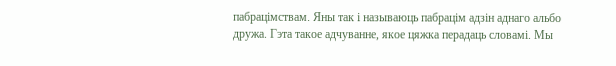пабрацімствам. Яны так і называюць пабрацім адзін аднаго альбо дружа. Гэта такое адчуванне, якое цяжка перадаць словамі. Мы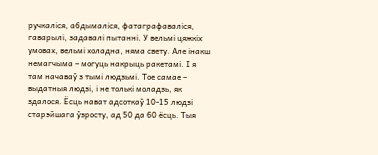ручкаліся, абдымаліся, фатаграфаваліся, гаварылі, задавалі пытанні. У вельмі цяжкіх умовах, вельмі холадна, няма свету. Але інакш немагчыма – могуць накрыць ракетамі. І я там начаваў з тымі людзьмі. Тое самае – выдатныя людзі, і не толькі моладзь, як здалося. Ёсць нават адсоткаў 10-15 людзі старэйшага ўзросту, ад 50 да 60 ёсць. Тыя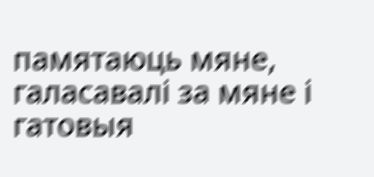памятаюць мяне, галасавалі за мяне і гатовыя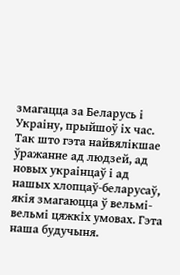змагацца за Беларусь і Украіну, прыйшоў іх час. Так што гэта найвялікшае ўражанне ад людзей, ад новых украінцаў і ад нашых хлопцаў-беларусаў, якія змагаюцца ў вельмі-вельмі цяжкіх умовах. Гэта наша будучыня.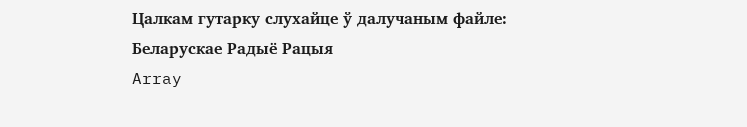Цалкам гутарку слухайце ў далучаным файле:
Беларускае Радыё Рацыя
Array